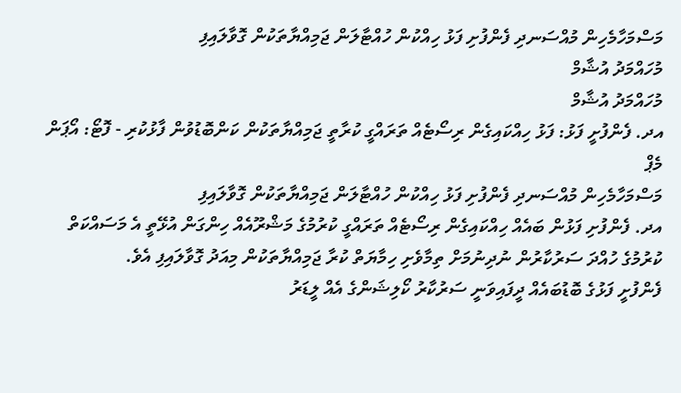މަސްމަހާމެހިން މުއްސަނދި ފެންފުށި ފަޅު ހިއްކުން ހުއްޓާލަން ޖަމިއްޔާތަކުން ގޮވާލައިފި
މުހައްމަދު އުޝާމް
މުހައްމަދު އުޝާމް
އދ. ފެންފުށީ ފަޅު: ފަޅު ހިއްކައިގެން ރިސޯޓެއް ތަރައްގީ ކުރާތީ ޖަމިއްޔާތަކުން ކަންބޮޑުވުން ފާޅުކުރި - ފޮޓޯ: އޯޕަން މެޕް
މަސްމަހާމެހިން މުއްސަނދި ފެންފުށި ފަޅު ހިއްކުން ހުއްޓާލަން ޖަމިއްޔާތަކުން ގޮވާލައިފި
އދ. ފެންފުށި ފަޅުން ބައެއް ހިއްކައިގެން ރިސޯޓެއް ތަރައްގީ ކުރުމުގެ މަޝްރޫއެއް ހިންގަން އުޅޭތީ އެ މަސައްކަތް ކުރުމުގެ ހުއްދަ ސަރުކާރުން ނުދިނުމަށް ތިމާވެށި ހިމާޔަތް ކުރާ ޖަމިއްޔާތަކުން މިއަދު ގޮވާލައިފި އެވެ.
ފެންފުށީ ފަޅުގެ ބޮޑުބައެއް ދީފައިވަނީ ސަރުކާރު ކޯލިޝަންގެ އެއް ލީޑަރު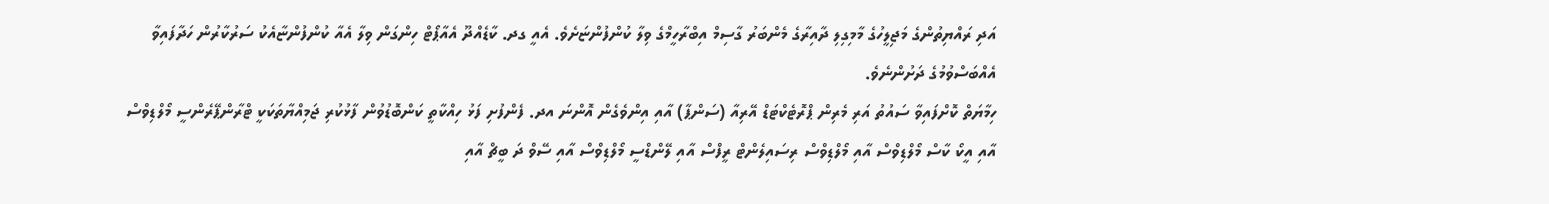އަދި ރައްޔިތުންގެ މަޖިލީހުގެ މާމިގިލި ދާއިރާގެ މެންބަރު ގާސިމް އިބްރާހީމްގެ ވިލާ ކުންފުންޏަށެވެ. އެއީ ގދ. ކާޑެއްދޫ އެއާޕޯޓް ހިންގަން ވިލާ އެއާ ކުންފުންޏާއެކު ސަރުކާރުން ހަދާފައިވާ އެއްބަސްވުމުގެ ދަށުންނެވެ.
ހިމާޔަތް ކޮށްފައިވާ ސައުތު އަރި މެރިން ޕްރޮޓެކްޓަޑް އޭރިއާ (ސަންޕާ) އާއި އިންވެގެން އޮންނަ އދ. ފެންފުށި ފަޅު ހިއްކާތީ ކަންބޮޑުވުން ފާޅުކުރި ޖަމިއްޔާތަކަކީ ޓްރާންޕޭރެންސީ މޯލްޑިވްސް އާއި އީކޯ ކާސް މޯލްޑިވްސް އާއި މޯލްޑިވްސް ރިސައިލެންޓް ރީފްސް އާއި ލޭންޑްސީ މޯލްޑިވްސް އާއި ސޭވް ދަ ބީޗް އާއި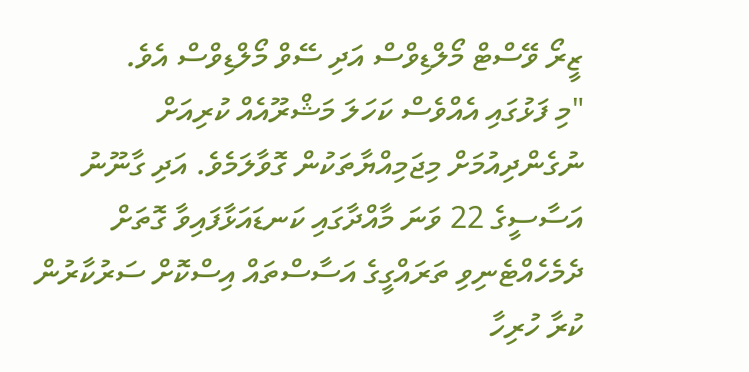ޒީރޯ ވޭސްޓް މޯލްޑިވްސް އަދި ސޭވް މޯލްޑިވްސް އެވެ.
"މި ފަޅުގައި އެއްވެސް ކަހަލަ މަޝްރޫއެއް ކުރިއަށް ނުގެންދިއުމަށް މިޖަމިއްޔާތަކުން ގޮވާލަމެވެ. އަދި ގާނޫނު އަސާސީގެ 22 ވަނަ މާއްދާގައި ކަނޑައަޅާފައިވާ ގޮތަށް ދެމެހެއްޓެނިވި ތަރައްގީގެ އަސާސްތައް އިސްކޮށް ސަރުކާރުން ކުރާ ހުރިހާ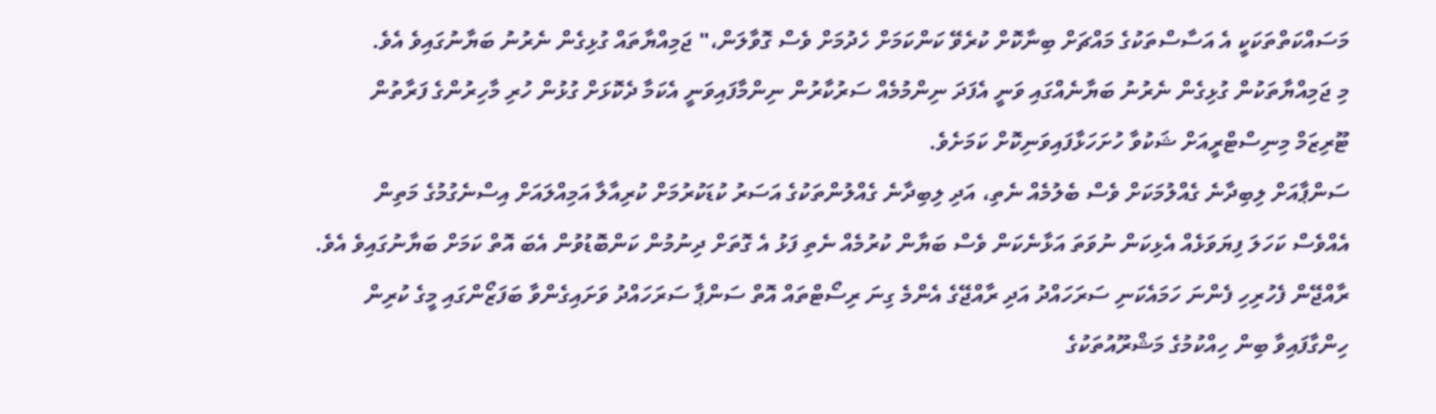މަސައްކަތްތަކަކީ އެ އަސާސްތަކުގެ މައްޗަށް ބިނާކޮށް ކުރެވޭ ކަންކަމަށް ހެދުމަށް ވެސް ގޮވާލަން،" ޖަމިއްޔާތައް ގުޅިގެން ނެރުނު ބަޔާނުގައިވެ އެވެ.
މި ޖަމިއްޔާތަކުން ގުޅިގެން ނެރުނު ބަޔާނެއްގައި ވަނީ އެފަދަ ނިންމުމެއް ސަރުކާރުން ނިންމާފައިވަނީ އެކަމާ ދެކޮޅަށް ގުޅުން ހުރި މާހިރުންގެ ފަރާތުން ޓޫރިޒަމް މިނިސްޓްރީއަށް ޝަކުވާ ހުށަހަޅާފައިވަނިކޮށް ކަމަށެވެ.
ސަންޕާއަށް ލިބިދާނެ ގެއްލުމަކަށް ވެސް ބެލުމެއް ނެތި، އަދި ލިބިދާނެ ގެއްލުންތަކުގެ އަސަރު ކުޑަކުރުމަށް ކުރިއާލާ އަމިއްލައަށް އިސްނެގުމުގެ މަތިން އެއްވެސް ކަހަލަ ފިޔަވަޅެއް އެޅިކަން ނުވަތަ އަޅާނެކަން ވެސް ބަޔާން ކުރުމެއް ނެތި ފަޅު އެ ގޮތަށް ދިނުމުން ކަންބޮޑުވުން އެބަ އޮތް ކަމަށް ބަޔާނުގައިވެ އެވެ.
ރާއްޖޭން ފެހުރިހި ފެންނަ ހަމައެކަނި ސަރަހައްދު އަދި ރާއްޖޭގެ އެންމެ ގިނަ ރިސޯޓްތައް އޮތް ސަންޕާ ސަރަހައްދު ވަށައިގެންވާ ބަފަޒޯންގައި މީގެ ކުރިން ހިންގާފައިވާ ބިން ހިއްކުމުގެ މަޝްރޫއުތަކުގެ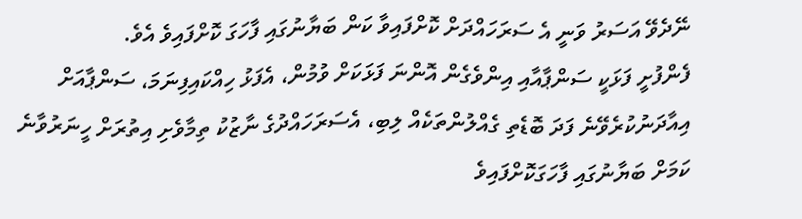ނޭދެވޭ އަސަރު ވަނީ އެ ސަރަހައްދަށް ކޮށްފައިވާ ކަން ބަޔާނުގައި ފާހަގަ ކޮށްފައިވެ އެވެ.
ފެންފުށީ ފަޅަކީ ސަންޕާއާއި އިންވެގެން އޮންނަ ފަޅަކަށް ވުމުން، އެފަޅު ހިއްކައިފިނަމަ، ސަންޕާއަށް އިއާދަނުކުރެވޭނެ ފަދަ ބޮޑެތި ގެއްލުންތަކެއް ލިބި، އެސަރަހައްދުގެ ނާޒުކު ތިމާވެށި އިތުރަށް ހީނަރުވާނެ ކަމަށް ބަޔާނުގައި ފާހަގަކޮށްފައިވެ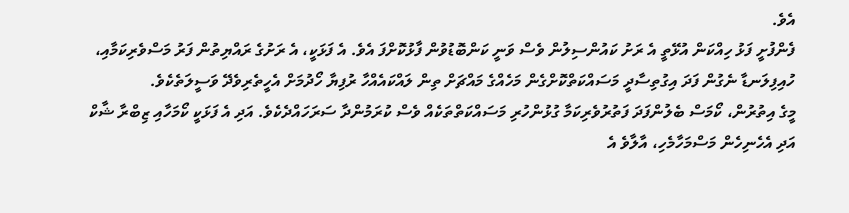އެވެ.
ފެންފުށީ ފަޅު ހިއްކަން އުޅޭތީ އެ ރަށު ކައުންސިލުން ވެސް ވަނީ ކަންބޮޑުވުން ފާޅުކޮށްފަ އެވެ. އެ ފަޅަކީ، އެ ރަށުގެ ރައްޔިތުން ފަރު މަސްވެރިކަމާއި، ހުއިފިލަނޑާ ނެގުން ފަދަ އިގުތިސާދީ މަސައްކަތްކޮށްގެން މަހެއްގެ މައްޗަށް ތިން ލައްކައެއްހާ ރުފިޔާ ހޯދުމަށް އެހީތެރިވެދޭ ވަސީލަތެކެވެ.
މީގެ އިތުރުން، ކޯމަސް ބެލުންފަދަ ފަތުރުވެރިކަމާ ގުޅުންހުރި މަސައްކަތްތަކެއް ވެސް ކުރަމުންދާ ސަރަހައްދެކެވެ. އަދި އެ ފަޅަކީ ކޯމަހާއި ޒިބްރާ ޝާކް އަދި އެހެނިހެން މަސްމަހާމެހި، އާލާވެ އެ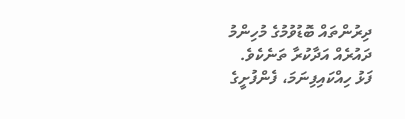ދިރުންތައް ބޮޑުވުމުގެ މުހިންމު ދައުރެއް އަދާކުރާ ތަނެކެވެ.
ފަޅު ހިއްކައިފިނަމަ، ފެންފުށީގެ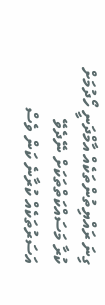ގިނަ ރައްޔިތުންތަކެއް އާމްދަނީ ހޯދުމަށް ކުރާ މަސައްކަތްތަކަށް ނޭދެވޭ އަސަރުތަކެއް ކުރާނެ ކަން ވެސް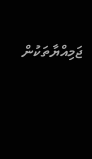ޖަމިއްޔާތަކުން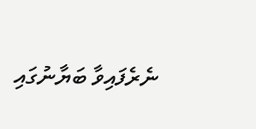ނެރެފައިވާ ބަޔާނުގައި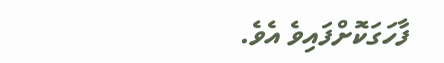ފާހަގަކޮށްފައިވެ އެވެ.